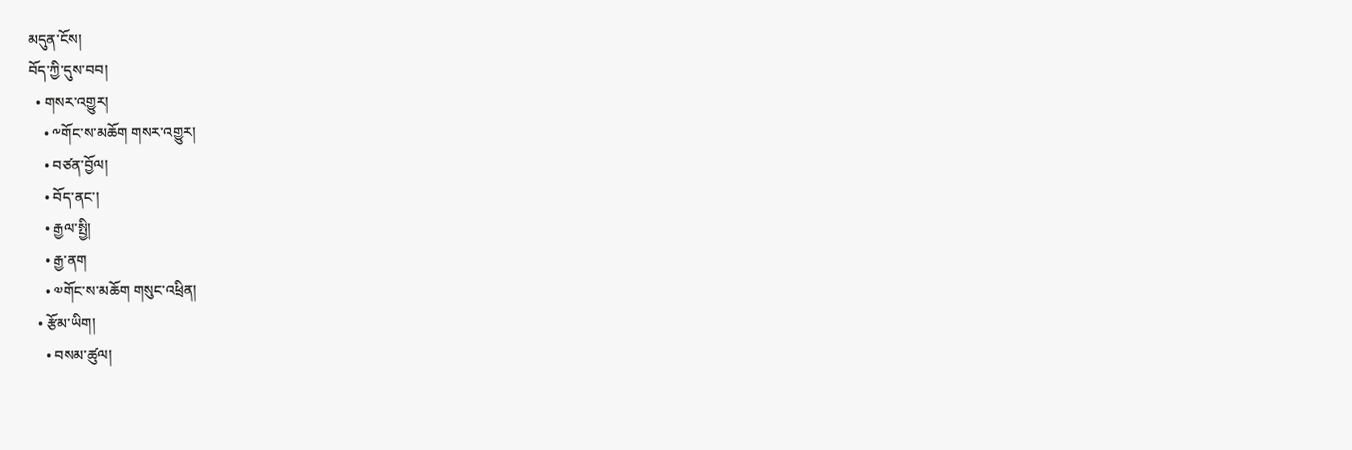མདུན་ངོས།
བོད་ཀྱི་དུས་བབ།
  • གསར་འགྱུར།
    • ༸གོང་ས་མཆོག གསར་འགྱུར།
    • བཙན་བྱོལ།
    • བོད་ནང་།
    • རྒྱལ་སྤྱི།
    • རྒྱ་ནག
    • ༧གོང་ས་མཆོག གསུང་འཕྲིན།
  • རྩོམ་ཡིག།
    • བསམ་ཚུལ།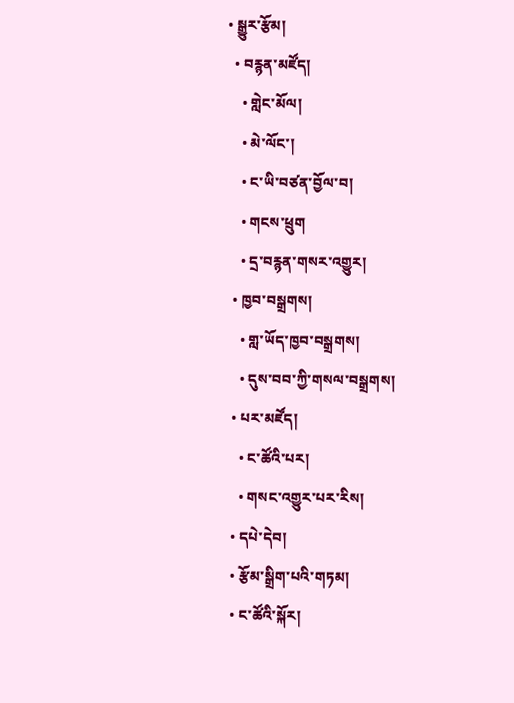• སྒྱུར་རྩོམ།
  • བརྙན་མཛོད།
    • གླེང་མོལ།
    • མེ་ལོང་།
    • ང་ཡི་བཙན་བྱོལ་བ།
    • གངས་ཕྲུག
    • དྲ་བརྙན་གསར་འགྱུར།
  • ཁྱབ་བསྒྲགས།
    • གླ་ཡོད་ཁྱབ་བསྒྲགས།
    • དུས་བབ་ཀྱི་གསལ་བསྒྲགས།
  • པར་མཛོད།
    • ང་ཚོའི་པར།
    • གསང་འགྱུར་པར་རིས།
  • དཔེ་དེབ།
  • རྩོམ་སྒྲིག་པའི་གཏམ།
  • ང་ཚོའི་སྐོར།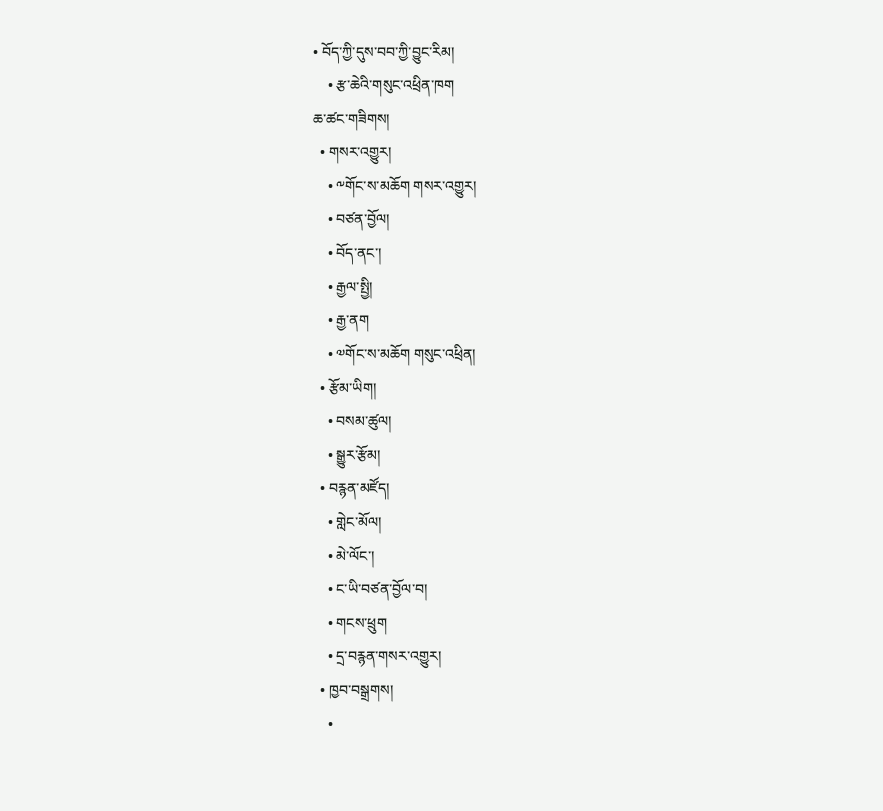• བོད་ཀྱི་དུས་བབ་ཀྱི་བྱུང་རིམ།
    • རྩ་ཆེའི་གསུང་འཕྲིན་ཁག
ཆ་ཚང་གཟིགས།
  • གསར་འགྱུར།
    • ༸གོང་ས་མཆོག གསར་འགྱུར།
    • བཙན་བྱོལ།
    • བོད་ནང་།
    • རྒྱལ་སྤྱི།
    • རྒྱ་ནག
    • ༧གོང་ས་མཆོག གསུང་འཕྲིན།
  • རྩོམ་ཡིག།
    • བསམ་ཚུལ།
    • སྒྱུར་རྩོམ།
  • བརྙན་མཛོད།
    • གླེང་མོལ།
    • མེ་ལོང་།
    • ང་ཡི་བཙན་བྱོལ་བ།
    • གངས་ཕྲུག
    • དྲ་བརྙན་གསར་འགྱུར།
  • ཁྱབ་བསྒྲགས།
    •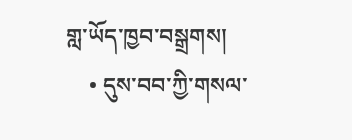གླ་ཡོད་ཁྱབ་བསྒྲགས།
    • དུས་བབ་ཀྱི་གསལ་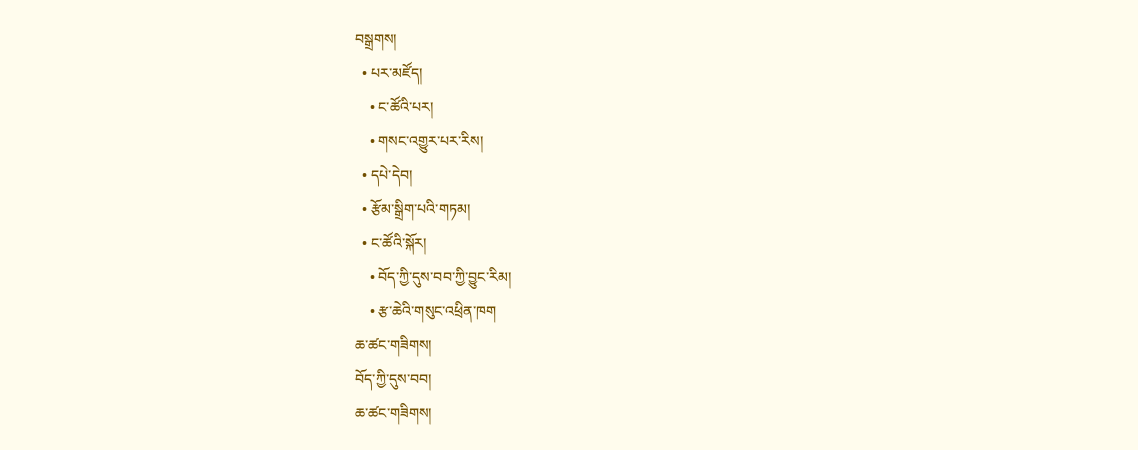བསྒྲགས།
  • པར་མཛོད།
    • ང་ཚོའི་པར།
    • གསང་འགྱུར་པར་རིས།
  • དཔེ་དེབ།
  • རྩོམ་སྒྲིག་པའི་གཏམ།
  • ང་ཚོའི་སྐོར།
    • བོད་ཀྱི་དུས་བབ་ཀྱི་བྱུང་རིམ།
    • རྩ་ཆེའི་གསུང་འཕྲིན་ཁག
ཆ་ཚང་གཟིགས།
བོད་ཀྱི་དུས་བབ།
ཆ་ཚང་གཟིགས།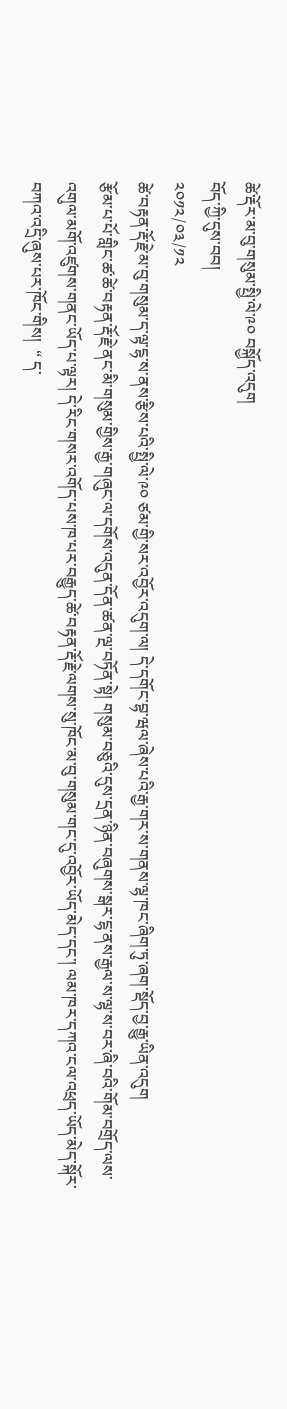ཚེ་རྡོར་མ་བུ་གསུམ་སྤྱི་ལེ་༩༠ བསྐྱོད་འདུག
བོད་ཀྱི་དུས་བབ།
༢༠༡༢/༠༣/༡༢
ཚེ་བརྟན་རྡོ་རྗེ་མ་བུ་གསུམ་ད་ལྟ་ངྷ་ས་ནས་རྩིས་པའི་སྤྱི་ལེ་༩༠ ཙམ་གྱི་སར་འབྱོར་འདུག་ལ། དེ་དགོང་བྷ་ཝལ་ཞེས་པའི་རྒྱ་གར་ས་གནས་ལྷ་ཁང་ཞིག་ཏུ་ཞག་སྡོད་བྱ་རྒྱུ་ཡིན་འདུག
རྩོམ་པ་པོ་གླིང་ཚ་ཚེ་བརྟན་རྡོ་རྗེ་ནང་མི་གསུམ་གྱིས་རྒྱ་གཞུང་ལ་དགོས་འདུན་དོན་ཚན་ལྔ་བཏོན་སྟེ། གསུམ་བཅུའི་དུས་དྲན་ཉིན་བཞུགས་སྒར་ངྷ་ནས་རྒྱལ་ས་ལྷ་ས་བར་ཞི་བའི་གོམ་བགྲོད་ལས་འགུལ་མགོ་འཛུགས་གནང་ཡོད་པ་ལྟར། དེ་རིང་གསར་འགོད་པས་ཁ་པར་བརྒྱུད་ཚེ་བརྟན་རྡོ་རྗེ་ལགས་སུ་ཁོང་མ་བུ་གསུམ་གང་དུ་འབྱོར་ཡོད་མེད་དང་། ལམ་ཁར་དཀའ་ངལ་འཕྲད་ཡོད་མེད་སྐོར་བཀའ་འདྲི་ཞུས་པར་ཁོང་གིས།  “ ད་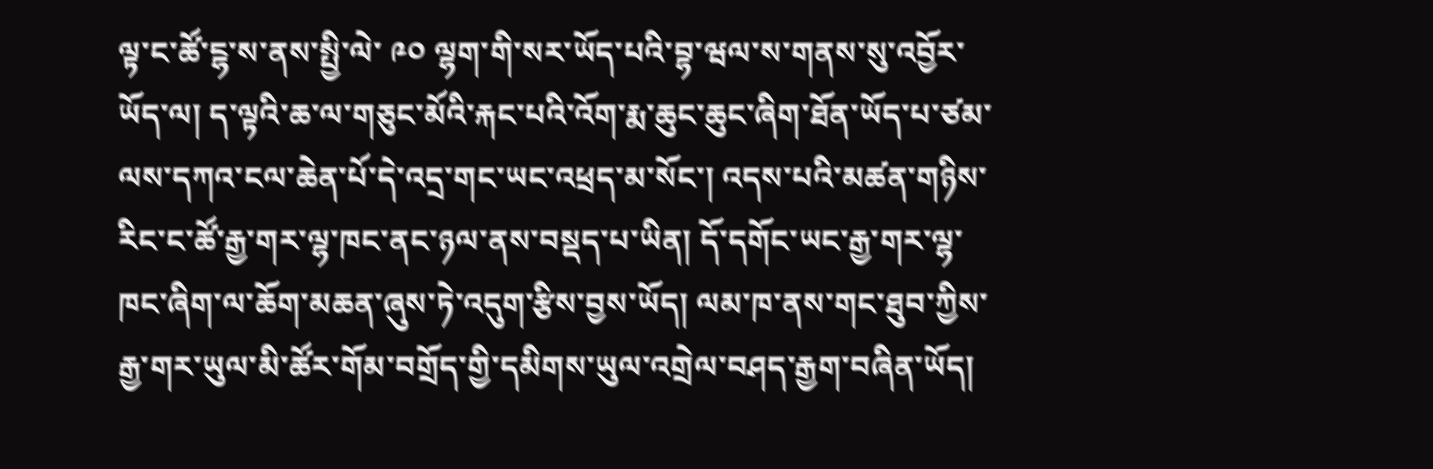ལྟ་ང་ཚོ་ངྷ་ས་ནས་སྤྱི་ལེ་ ༩༠ ལྷག་གི་སར་ཡོད་པའི་བྷ་ཝལ་ས་གནས་སུ་འབྱོར་ཡོད་ལ། ད་ལྟའི་ཆ་ལ་གཅུང་མོའི་རྐང་པའི་འོག་རྨ་ཆུང་ཆུང་ཞིག་ཐོན་ཡོད་པ་ཙམ་ལས་དཀའ་ངལ་ཆེན་པོ་དེ་འདྲ་གང་ཡང་འཕྲད་མ་སོང་། འདས་པའི་མཚན་གཉིས་རིང་ང་ཚོ་རྒྱ་གར་ལྷ་ཁང་ནང་ཉལ་ནས་བསྡད་པ་ཡིན། དོ་དགོང་ཡང་རྒྱ་གར་ལྷ་ཁང་ཞིག་ལ་ཆོག་མཆན་ཞུས་ཏེ་འདུག་རྩིས་བྱས་ཡོད། ལམ་ཁ་ནས་གང་ཐུབ་ཀྱིས་རྒྱ་གར་ཡུལ་མི་ཚོར་གོམ་བགྲོད་གྱི་དམིགས་ཡུལ་འགྲེལ་བཤད་རྒྱག་བཞིན་ཡོད།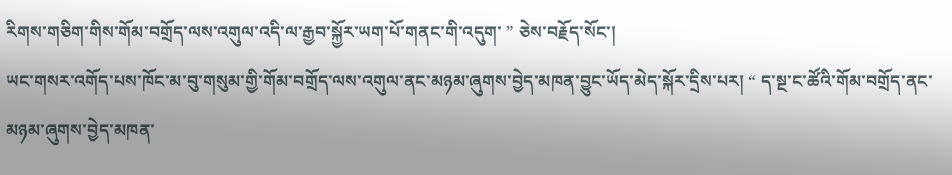རིགས་གཅིག་གིས་གོམ་བགྲོད་ལས་འགུལ་འདི་ལ་རྒྱབ་སྐྱོར་ཡག་པོ་གནང་གི་འདུག་ ” ཅེས་བརྗོད་སོང་།
ཡང་གསར་འགོད་པས་ཁོང་མ་བུ་གསུམ་གྱི་གོམ་བགྲོད་ལས་འགུལ་ནང་མཉམ་ཞུགས་བྱེད་མཁན་བྱུང་ཡོད་མེད་སྐོར་དྲིས་པར། “ ད་སྔ་ང་ཚོའི་གོམ་བགྲོད་ནང་མཉམ་ཞུགས་བྱེད་མཁན་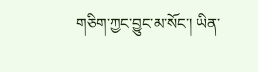གཅིག་ཀྱང་བྱུང་མ་སོང་། ཡིན་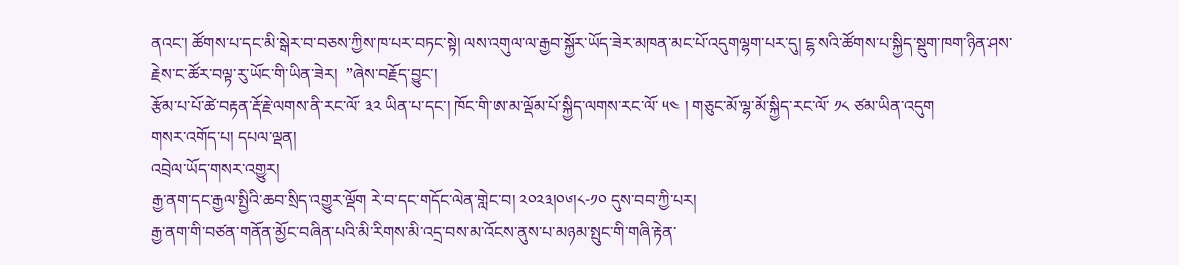ནའང་། ཚོགས་པ་དང་མི་སྒེར་བ་བཅས་ཀྱིས་ཁ་པར་བཏང་སྟེ། ལས་འགུལ་ལ་རྒྱབ་སྐྱོར་ཡོད་ཟེར་མཁན་མང་པོ་འདུགལྷག་པར་དུ། ངྷ་སའི་ཚོགས་པ་སྐྱིད་སྡུག་ཁག་ཉིན་ཤས་རྗེས་ང་ཚོར་བལྟ་རུ་ཡོང་གི་ཡིན་ཟེར།  ”ཞེས་བརྗོད་བྱུང་།
རྩོམ་པ་པོ་ཚེ་བརྟན་རྡོ་རྗེ་ལགས་ནི་རང་ལོ་ ༣༢ ཡིན་པ་དང་། ཁོང་གི་ཨ་མ་ལྡོམ་པོ་སྐྱིད་ལགས་རང་ལོ་ ༥༤ ། གཅུང་མོ་ལྷ་མོ་སྐྱིད་རང་ལོ་ ༡༨ ཙམ་ཡིན་འདུག
གསར་འགོད་པ། དཔལ་ལྡན།
འབྲེལ་ཡོད་གསར་འགྱུར།
རྒྱ་ནག་དང་རྒྱལ་སྤྱིའི་ཆབ་སྲིད་འགྱུར་ལྡོག རེ་བ་དང་གདོང་ལེན་གླེང་བ། ༢༠༢༣།༠༦།༨-༡༠ དུས་བབ་ཀྱི་པར།
རྒྱ་ནག་གི་བཙན་གནོན་མྱོང་བཞིན་པའི་མི་རིགས་མི་འདྲ་བས་མ་འོངས་ནུས་པ་མཉམ་སྤུང་གི་གཞི་རྟེན་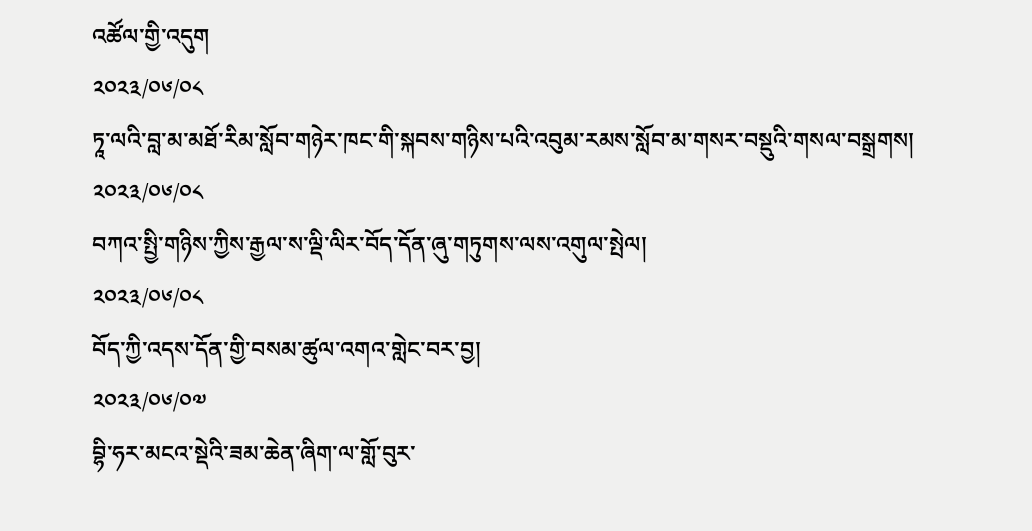འཚོལ་གྱི་འདུག
༢༠༢༣/༠༦/༠༨
ཏཱ་ལའི་བླ་མ་མཐོ་རིམ་སློབ་གཉེར་ཁང་གི་སྐབས་གཉིས་པའི་འབུམ་རམས་སློབ་མ་གསར་བསྡུའི་གསལ་བསྒྲགས།
༢༠༢༣/༠༦/༠༨
བཀའ་སྤྱི་གཉིས་ཀྱིས་རྒྱལ་ས་ལྡི་ལིར་བོད་དོན་ཞུ་གཏུགས་ལས་འགུལ་སྤེལ།
༢༠༢༣/༠༦/༠༨
བོད་ཀྱི་འདས་དོན་གྱི་བསམ་ཚུལ་འགའ་གླེང་བར་བྱ།
༢༠༢༣/༠༦/༠༧
བྷི་ཧར་མངའ་སྡེའི་ཟམ་ཆེན་ཞིག་ལ་གློ་བུར་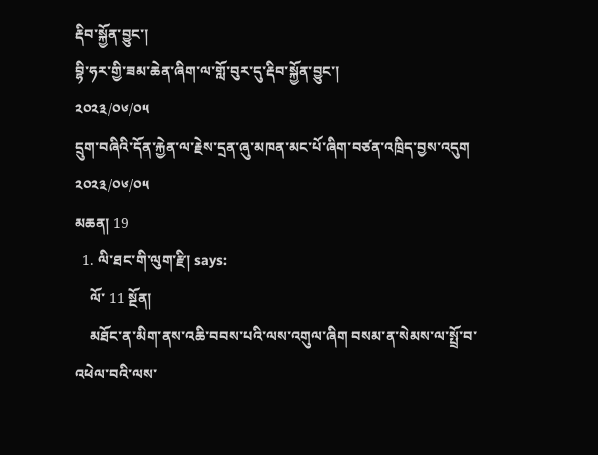རྡིབ་སྐྱོན་བྱུང་།
བྷི་ཧར་གྱི་ཟམ་ཆེན་ཞིག་ལ་གློ་བུར་དུ་རྡིབ་སྐྱོན་བྱུང་།
༢༠༢༣/༠༦/༠༥
དྲུག་བཞིའི་དོན་རྐྱེན་ལ་རྗེས་དྲན་ཞུ་མཁན་མང་པོ་ཞིག་བཙན་འཁྲིད་བྱས་འདུག
༢༠༢༣/༠༦/༠༥
མཆན། 19
  1. ལི་ཐང་གི་ལུག་རྫི། says:
    ལོ་ 11 སྔོན།
    མཐོང་ན་མིག་ནས་འཆི་བབས་པའི་ལས་འགུལ་ཞིག བསམ་ན་སེམས་ལ་སྤྲོ་བ་འཕེལ་བའི་ལས་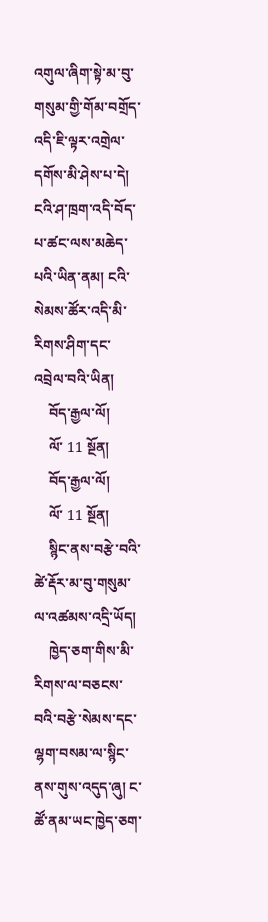འགུལ་ཞིག་སྟེ་མ་བུ་གསུམ་གྱི་གོམ་བགྲོད་འདི་ཇི་ལྟར་འགྲེལ་དགོས་མི་ཤེས་པ་དེ། ངའི་ཤ་ཁྲག་འདི་བོད་པ་ཚང་ལས་མཆེད་པའི་ཡིན་ནམ། ངའི་སེམས་ཚོར་འདི་མི་རིགས་ཤིག་དང་འབྲེལ་བའི་ཡིན།
    བོད་རྒྱལ་ལོ།
    ལོ་ 11 སྔོན།
    བོད་རྒྱལ་ལོ།
    ལོ་ 11 སྔོན།
    སྙིང་ནས་བརྩེ་བའི་ཚེ་རྡོར་མ་བུ་གསུམ་ལ་འཚམས་འདྲི་ཡོད།
    ཁྱེད་ཅག་གིས་མི་རིགས་ལ་བཅངས་བའི་བརྩེ་སེམས་དང་ལྷག་བསམ་ལ་སྙིང་ནས་གུས་འདུད་ཞུ། ང་ཚོ་ནམ་ཡང་ཁྱེད་ཅག་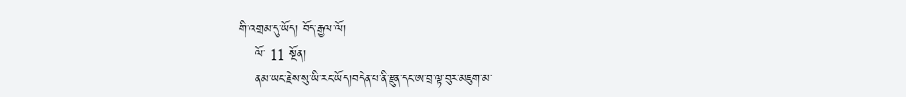གི་འགྲམ་དུ་ཡོད། བོད་རྒྱལ་ལོ།
    ལོ་ 11 སྔོན།
    ནམ་ཡང་རྗེས་སུ་ཡི་རང་ཡོད།བདེན་པ་ནི་རྫུན་དང་ཨ་བྲ་ལྟ་བུར་མཇུག་མ་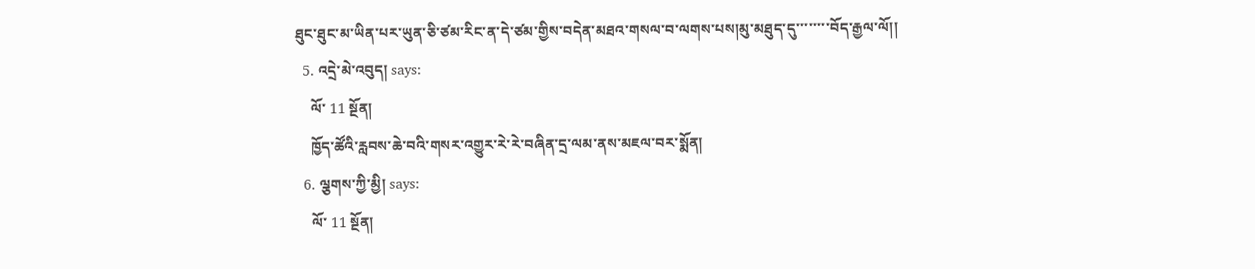ཐུང་ཐུང་མ་ཡིན་པར་ཡུན་ཅི་ཙམ་རིང་ན་དེ་ཙམ་གྱིས་བདེན་མཐའ་གསལ་བ་ལགས་པས།མུ་མཐུད་དུ་་་་་་་་བོད་རྒྱལ་ལོ།།
  5. འདྲེ་མེ་འབུད། says:
    ལོ་ 11 སྔོན།
    ཁྱོད་ཚོའི་རླབས་ཆེ་བའི་གསར་འགྱུར་རེ་རེ་བཞིན་དྲ་ལམ་ནས་མཇལ་བར་སྨོན།
  6. ལྕགས་ཀྱི་མྱི། says:
    ལོ་ 11 སྔོན།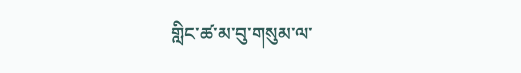གླིང་ཚ་མ་བུ་གསུམ་ལ་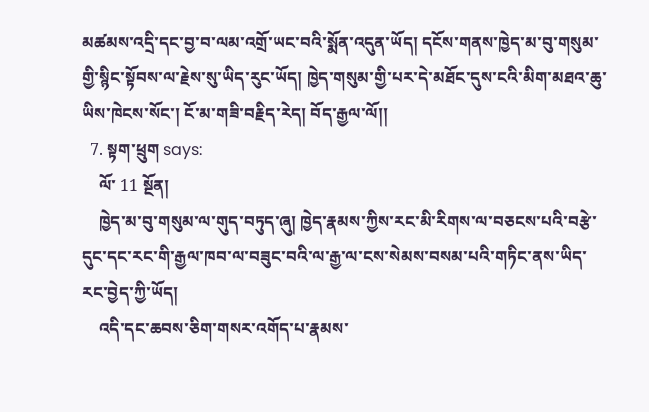མཚམས་འདྲི་དང་བྱ་བ་ལམ་འགྲོ་ཡང་བའི་སྨོན་འདུན་ཡོད། དངོས་གནས་ཁྱེད་མ་བུ་གསུམ་གྱི་སྙིང་སྟོབས་ལ་རྗེས་སུ་ཡིད་རུང་ཡོད། ཁྱེད་གསུམ་གྱི་པར་དེ་མཐོང་དུས་ངའི་མིག་མཐའ་ཆུ་ཡིས་ཁེངས་སོང་། ངོ་མ་གཟི་བརྗིད་རེད། བོད་རྒྱལ་ལོ།།
  7. སྟག་ཕྲུག says:
    ལོ་ 11 སྔོན།
    ཁྱེད་མ་བུ་གསུམ་ལ་གུད་བཏུད་ཞུ། ཁྱེད་རྣམས་ཀྱིས་རང་མི་རིགས་ལ་བཅངས་པའི་བརྩེ་དུང་དང་རང་གི་རྒྱལ་ཁབ་ལ་བཟུང་བའི་ལ་རྒྱ་ལ་ངས་སེམས་བསམ་པའི་གཏིང་ནས་ཡིད་རང་བྱེད་ཀྱི་ཡོད།
    འདི་དང་ཆབས་ཅིག་གསར་འགོད་པ་རྣམས་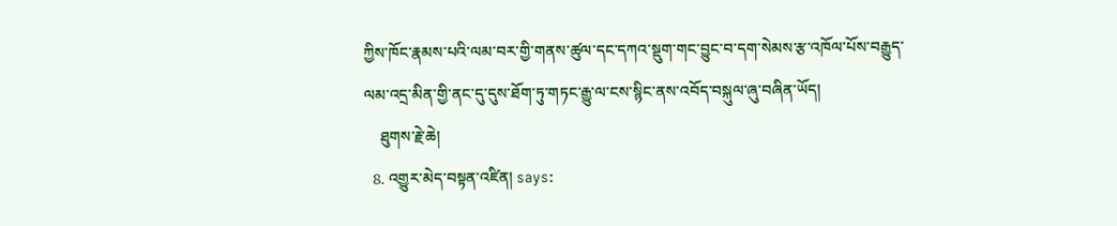ཀྱིས་ཁོང་རྣམས་པའི་ལམ་བར་གྱི་གནས་ཚུལ་དང་དཀའ་སྡུག་གང་བྱུང་བ་དག་སེམས་རྩ་འཁོལ་པོས་བརྒྱུད་ལམ་འདྲ་མིན་གྱི་ནང་དུ་དུས་ཐོག་ཏུ་གཏང་རྒྱུ་ལ་ངས་སྙིང་ནས་འབོད་བསྐུལ་ཞུ་བཞིན་ཡོད།
    ཐུགས་རྗེ་ཆེ།
  8. འགྱུར་མེད་བསྟན་འཛིན། says: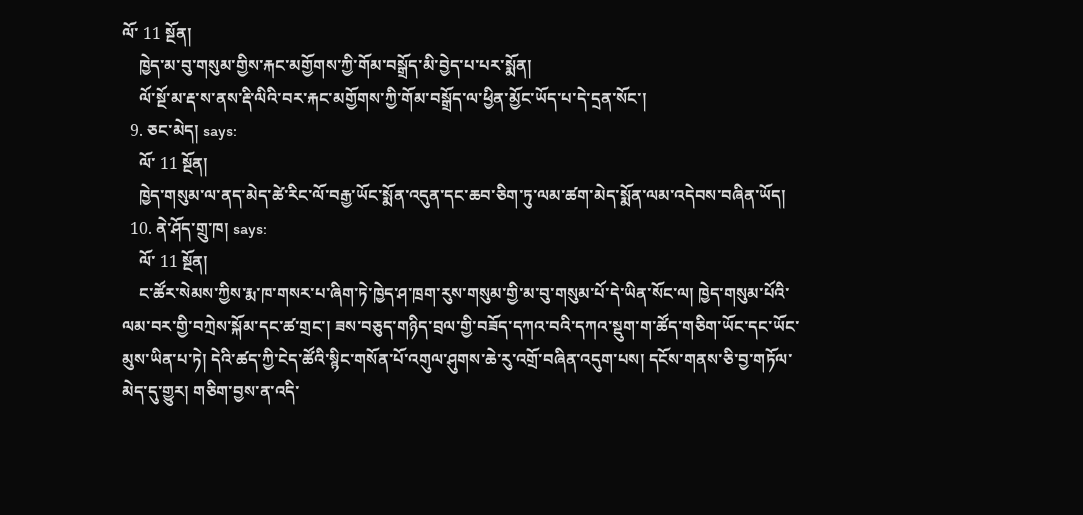ལོ་ 11 སྔོན།
    ཁྱེད་མ་བུ་གསུམ་གྱིས་རྐང་མགྱོགས་ཀྱི་གོམ་བསྒྲོད་མི་བྱེད་པ་པར་སྨོན།
    ལོ་སྔོ་མ་རྡ་ས་ནས་རྡི་ལིའི་བར་རྐང་མགྱོགས་ཀྱི་གོམ་བསྒྲོད་ལ་ཕྱིན་མྱོང་ཡོད་པ་དེ་དྲན་སོང་།
  9. ཅང་མེད། says:
    ལོ་ 11 སྔོན།
    ཁྱེད་གསུམ་ལ་ནད་མེད་ཚེ་རིང་ལོ་བརྒྱ་ཡོང་སྨོན་འདུན་དང་ཆབ་ཅིག་ཏུ་ལམ་ཚག་མེད་སྨོན་ལམ་འདེབས་བཞིན་ཡོད།
  10. ནེ་ཤོད་གྲུ་ཁ། says:
    ལོ་ 11 སྔོན།
    ང་ཚོར་སེམས་ཀྱིས་རྨ་ཁ་གསར་པ་ཞིག་ཏེ་ཁྱེད་ཤ་ཁྲག་རུས་གསུམ་གྱི་མ་བུ་གསུམ་པོ་དེ་ཡིན་སོང་ལ། ཁྱེད་གསུམ་པོའི་ལམ་བར་གྱི་བཀྲེས་སྐོམ་དང་ཚ་གྲང་། ཟས་བཅུད་གཉིད་བྲལ་གྱི་བཟོད་དཀའ་བའི་དཀའ་སྡུག་ག་ཚོད་གཅིག་ཡོང་དང་ཡོང་མུས་ཡིན་པ་ཏེ། དེའི་ཚད་ཀྱི་ངེད་ཚོའི་སྙིང་གསོན་པོ་འགུལ་ཤུགས་ཆེ་རུ་འགྲོ་བཞིན་འདུག་པས། དངོས་གནས་ཅི་བྱ་གཏོལ་མེད་དུ་གྱུར། གཅིག་བྱས་ན་འདི་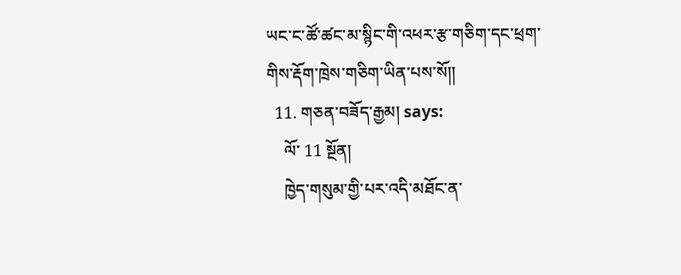ཡང་ང་ཚོ་ཚང་མ་སྙིང་གི་འཕར་རྩ་གཅིག་དང་ཕྲག་གིས་རྡོག་ཁྲེས་གཅིག་ཡིན་པས་སོ།།
  11. གཅན་བཟོད་རྒྱམ། says:
    ལོ་ 11 སྔོན།
    ཁྱེད་གསུམ་གྱི་པར་འདི་མཐོང་ན་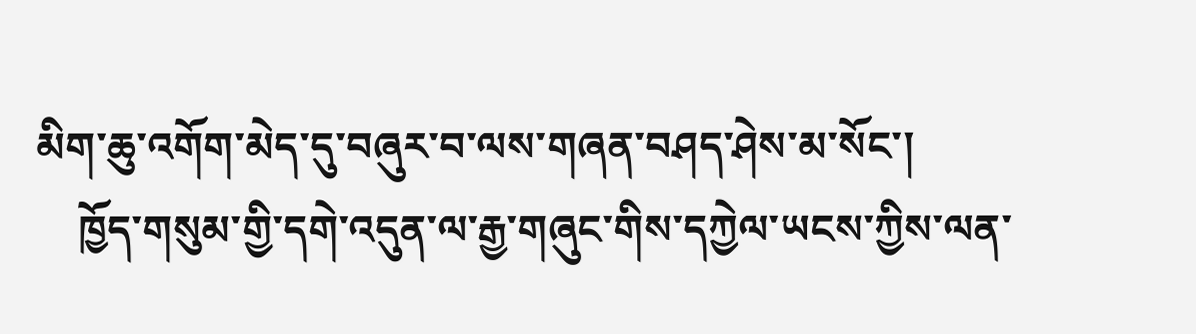མིག་ཆུ་འགོག་མེད་དུ་བཞུར་བ་ལས་གཞན་བཤད་ཤེས་མ་སོང་།
    ཁྱོད་གསུམ་གྱི་དགེ་འདུན་ལ་རྒྱ་གཞུང་གིས་དཀྱེལ་ཡངས་ཀྱིས་ལན་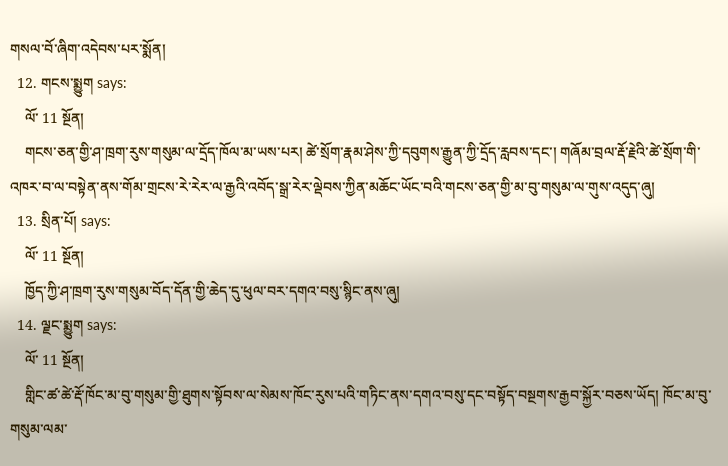གསལ་བོ་ཞིག་འདེབས་པར་སྨོན།
  12. གངས་སྨྱུག says:
    ལོ་ 11 སྔོན།
    གངས་ཅན་གྱི་ཤ་ཁྲག་རུས་གསུམ་ལ་དྲོད་ཁོལ་མ་ཡས་པར། ཚེ་སྲོག་རྣམ་ཤེས་ཀྱི་དབུགས་རྒྱུན་ཀྱི་དྲོད་རླབས་དང་། གཞོམ་བྲལ་རྡོ་རྗེའི་ཚེ་སྲོག་གི་འཁར་བ་ལ་བསྟེན་ནས་གོམ་གྲངས་རེ་རེར་ལ་རྒྱའི་འབོད་སྒྲ་རེར་ལྡེབས་ཀྱིན་མཆོང་ཡོང་བའི་གངས་ཅན་གྱི་མ་བུ་གསུམ་ལ་གུས་འདུད་ཞུ།
  13. སྲིན་པོ། says:
    ལོ་ 11 སྔོན།
    ཁྱོད་ཀྱི་ཤ་ཁྲག་རུས་གསུམ་བོད་དོན་གྱི་ཆེད་དུ་ཕུལ་བར་དགའ་བསུ་སྙིང་ནས་ཞུ།
  14. ལྗང་སྨྱུག says:
    ལོ་ 11 སྔོན།
    གླིང་ཚ་ཚེ་རྡོ་ཁོང་མ་བུ་གསུམ་གྱི་ཐུགས་སྟོབས་ལ་སེམས་ཁོང་རུས་པའི་གཏིང་ནས་དགའ་བསུ་དང་བསྟོད་བསྔགས་རྒྱབ་སྐྱོར་བཅས་ཡོད། ཁོང་མ་བུ་གསུམ་ལམ་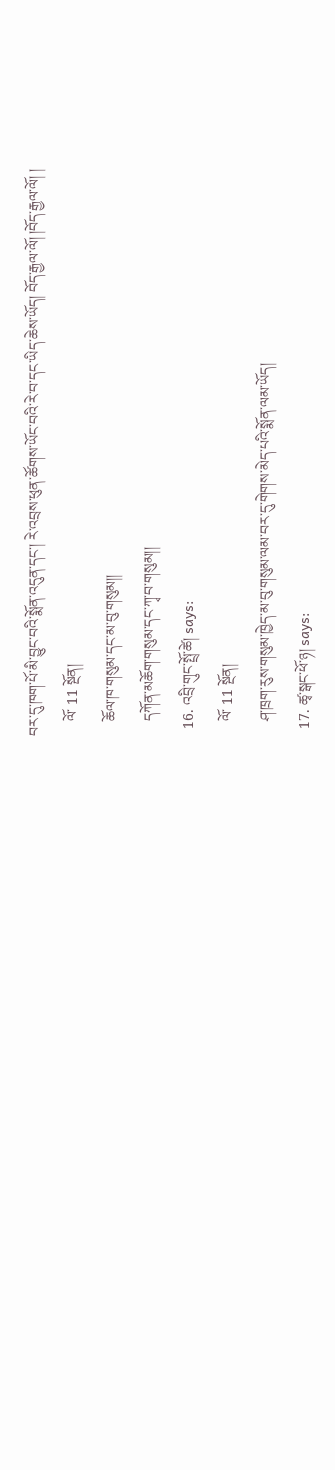བར་དུ་ཁག་པོ་མི་བྱུང་བའི་སྨོན་འདུན་དང་། རེ་འབྲས་ཕུན་ཚོགས་ཡོང་བའི་རེ་བ་དང་ཡིད་ཆེས་ཡོད། བོད་རྒྱལ་ལོ། །བོད་རྒྱལ་ལོ། །
    ལོ་ 11 སྔོན།
    ཆོལ་ཁ་གསུམ་དང་མ་བུ་གསུམ།།
    དཀོན་མཆོག་གསུམ་དང་ཀྭ་བ་གསུམ།།
  16. འབྲི་གུང་སྤྲོ་ཚེ། says:
    ལོ་ 11 སྔོན།
    ཤ་ཁྲག་རུས་གསུམ་ཁྱེད་མ་བུ་གསུམ་ལམ་བར་དུ་གེགས་མེད་པའི་སྨོན་ལམ་ཡོད།
  17. ཚྭ་སྒང་ཕོ་ཉ། says: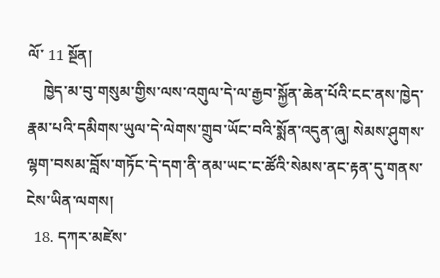ལོ་ 11 སྔོན།
    ཁྱེད་མ་བུ་གསུམ་གྱིས་ལས་འགུལ་དེ་ལ་རྒྱབ་སྐྱོན་ཆེན་པོའི་ངང་ནས་ཁྱེད་རྣམ་པའི་དམིགས་ཡུལ་དེ་ལེགས་གྲུབ་ཡོང་བའི་སྨོན་འདུན་ཞུ། སེམས་ཤུགས་ལྷག་བསམ་བློས་གཏོང་དེ་དག་ནི་ནམ་ཡང་ང་ཚོའི་སེམས་ནང་རྟན་དུ་གནས་ངེས་ཡིན་ལགས།
  18. དཀར་མཛེས་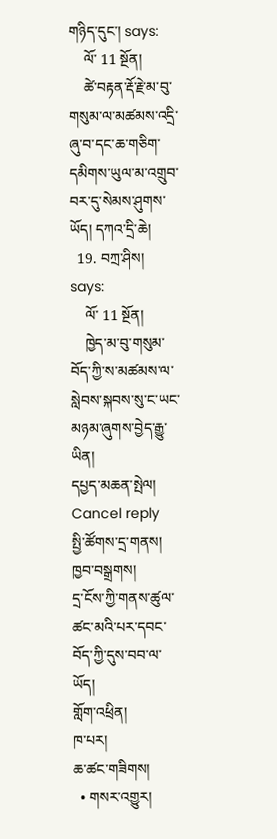གཉིད་དུང་། says:
    ལོ་ 11 སྔོན།
    ཚེ་བརྟན་རྡོ་རྗེ་མ་བུ་གསུམ་ལ་མཚམས་འདྲི་ཞུ་བ་དང་ཆ་གཅིག་དམིགས་ཡུལ་མ་འགྲུབ་བར་དུ་སེམས་ཤུགས་ཡོད། དཀའ་དྲི་ཆེ།
  19. བཀྲ་ཤིས། says:
    ལོ་ 11 སྔོན།
    ཁྱེད་མ་བུ་གསུམ་བོད་ཀྱི་ས་མཚམས་ལ་སླེབས་སྐབས་སུ་ང་ཡང་མཉམ་ཞུགས་བྱེད་རྒྱུ་ཡིན།
དཔྱད་མཆན་སྤེལ། Cancel reply
སྤྱི་ཚོགས་དྲ་གནས།
ཁྱབ་བསྒྲགས།
དྲ་ངོས་ཀྱི་གནས་ཚུལ་ཚང་མའི་པར་དབང་བོད་ཀྱི་དུས་བབ་ལ་ཡོད།
གློག་འཕྲིན།
ཁ་པར།
ཆ་ཚང་གཟིགས།
  • གསར་འགྱུར།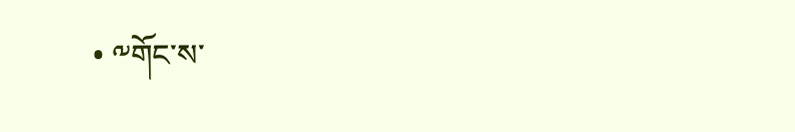• ༸གོང་ས་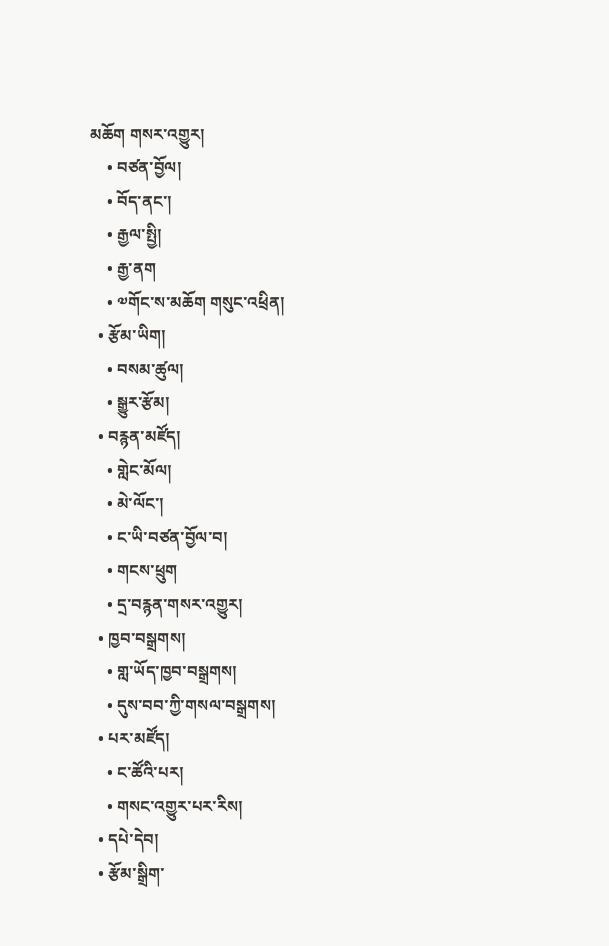མཆོག གསར་འགྱུར།
    • བཙན་བྱོལ།
    • བོད་ནང་།
    • རྒྱལ་སྤྱི།
    • རྒྱ་ནག
    • ༧གོང་ས་མཆོག གསུང་འཕྲིན།
  • རྩོམ་ཡིག།
    • བསམ་ཚུལ།
    • སྒྱུར་རྩོམ།
  • བརྙན་མཛོད།
    • གླེང་མོལ།
    • མེ་ལོང་།
    • ང་ཡི་བཙན་བྱོལ་བ།
    • གངས་ཕྲུག
    • དྲ་བརྙན་གསར་འགྱུར།
  • ཁྱབ་བསྒྲགས།
    • གླ་ཡོད་ཁྱབ་བསྒྲགས།
    • དུས་བབ་ཀྱི་གསལ་བསྒྲགས།
  • པར་མཛོད།
    • ང་ཚོའི་པར།
    • གསང་འགྱུར་པར་རིས།
  • དཔེ་དེབ།
  • རྩོམ་སྒྲིག་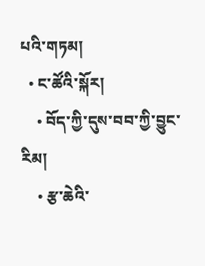པའི་གཏམ།
  • ང་ཚོའི་སྐོར།
    • བོད་ཀྱི་དུས་བབ་ཀྱི་བྱུང་རིམ།
    • རྩ་ཆེའི་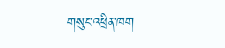གསུང་འཕྲིན་ཁག